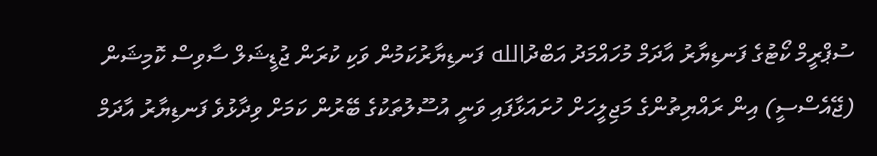ސުޕްރީމް ކޯޓުގެ ފަނޑިޔާރު އާދަމް މުހައްމަދު އަބްދުالله ފަނޑިޔާރުކަމުން ވަކި ކުރަން ޖުޑީޝަލް ސާވިސް ކޮމިޝަން (ޖޭއެސްސީ) އިން ރައްޔިތުންގެ މަޖިލީހަށް ހުށައަޅާފައި ވަނީ އުސޫލުތަކުގެ ބޭރުން ކަމަށް ވިދާޅުވެ ފަނޑިޔާރު އާދަމް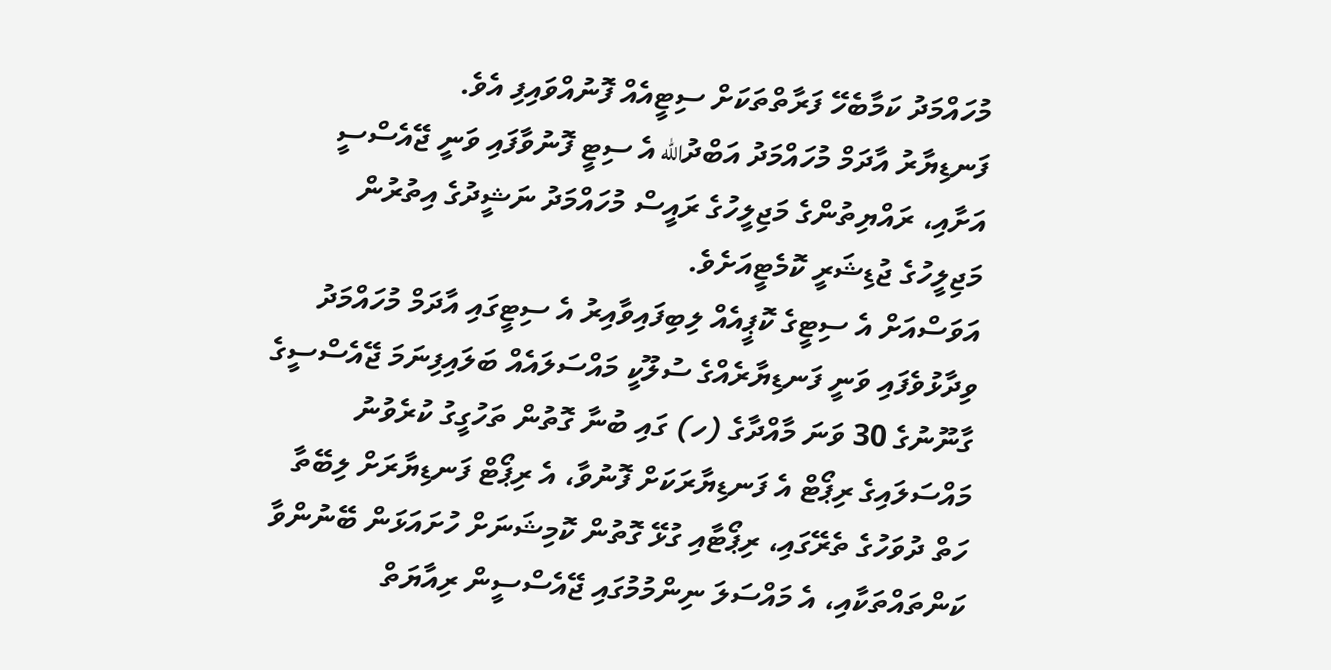މުހައްމަދު ކަމާބެހޭ ފަރާތްތަކަށް ސިޓީއެއް ފޮނުއްވައިފި އެވެ.
ފަނޑިޔާރު އާދަމް މުހައްމަދު އަބްދުالله އެ ސިޓީ ފޮނުވާފައި ވަނީ ޖޭއެސްސީ އަށާއި، ރައްޔިތުންގެ މަޖިލީހުގެ ރައީސް މުހައްމަދު ނަޝީދުގެ އިތުރުން މަޖިލީހުގެ ޖުޑިޝަރީ ކޮމެޓީއަށެވެ.
އަވަސްއަށް އެ ސިޓީގެ ކޮޕީއެއް ލިބިފައިވާއިރު އެ ސިޓީގައި އާދަމް މުހައްމަދު ވިދާޅުވެފައި ވަނީ ފަނޑިޔާރެއްގެ ސުލޫކީ މައްސަލައެއް ބަލައިފިނަމަ ޖޭއެސްސީގެ ގާނޫނުގެ 30 ވަނަ މާއްދާގެ (ހ) ގައި ބުނާ ގޮތުން ތަހުގީގު ކުރެވުނު މައްސަލައިގެ ރިޕޯޓް އެ ފަނޑިޔާރަކަށް ފޮނުވާ، އެ ރިޕޯޓް ފަނޑިޔާރަށް ލިބޭތާ ހަތް ދުވަހުގެ ތެރޭގައި، ރިޕޯޓާއި ގުޅޭ ގޮތުން ކޮމިޝަނަށް ހުށައަޅަން ބޭނުންވާ ކަންތައްތަކާއި، އެ މައްސަލަ ނިންމުމުގައި ޖޭއެސްސީން ރިއާޔަތް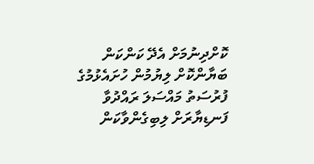ކޮށްދިނުމަށް އެދޭ ކަންކަން ބަޔާންކޮށް ލިޔުމުން ހުށައެޅުމުގެ ފުރުސަތު މައްސަލަ ރައްދުވާ ފަނޑިޔާރަށް ލިބިގެންވާކަން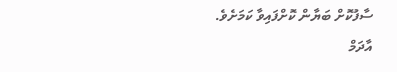ސާފުކޮށް ބަޔާން ކޮށްފައިވާ ކަމަށެވެ.
އާދަމް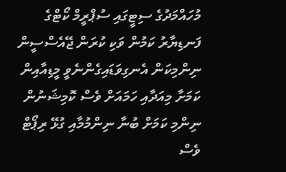މުހައްމަދުގެ ސިޓީގައި ސުޕްރީމް ކޯޓްގެ ފަނޑިޔާރު ކަމުން ވަކި ކުރަން ޖޭއެސްސީން ނިންމިކަން އެނގިވަޑައިގެންނެވީ މީޑިއާއިން ކަމަށާ މިއަދާއި ހަމައަށް ވެސް ކޮމިޝަނުން ނިންމި ކަމަށް ބުނާ ނިންމުމާއި ގުޅޭ ރިޕޯޓް ވެސް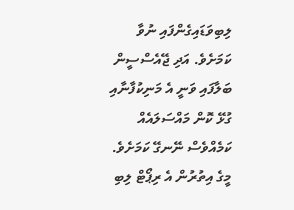ލިބިވަޑައިގެންފައި ނުވާ ކަމަށެވެ. އަދި ޖޭއެސްސީން ބަލާފައި ވަނީ އެ މަނިކުފާނާއި ގުޅޭ ކޮން މައްސަލައެއް ކަމެއްވެސް ނޭނގޭ ކަމަށެވެ.
މީގެ އިތުރުން އެ ރިޕޯޓް ލިބި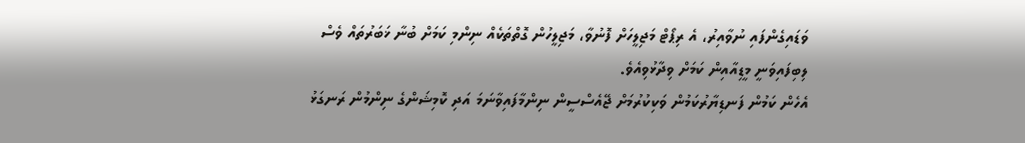ވަޑައިގެންފައި ނުވާއިރު، އެ ރިޕޯޓް މަޖިލީހަށް ފޮނުވާ، މަޖިލީހުން ގޮތްތަކެއް ނިންމި ކަމަށް ބުނާ ޚަބަރުތައް ވެސް ލިބިފައިވަނީ މީޑިއާއިން ކަމަށް ވިދާޅުވިއެވެ.
އެހެން ކަމުން ފަނޑިޔާރުކަމުން ވަކިކުރުމަށް ޖޭއެސްސީން ނިންމާފައިވާނަމަ އަދި ކޮމިޝަންގެ ނިންމުން ރަނގަޅު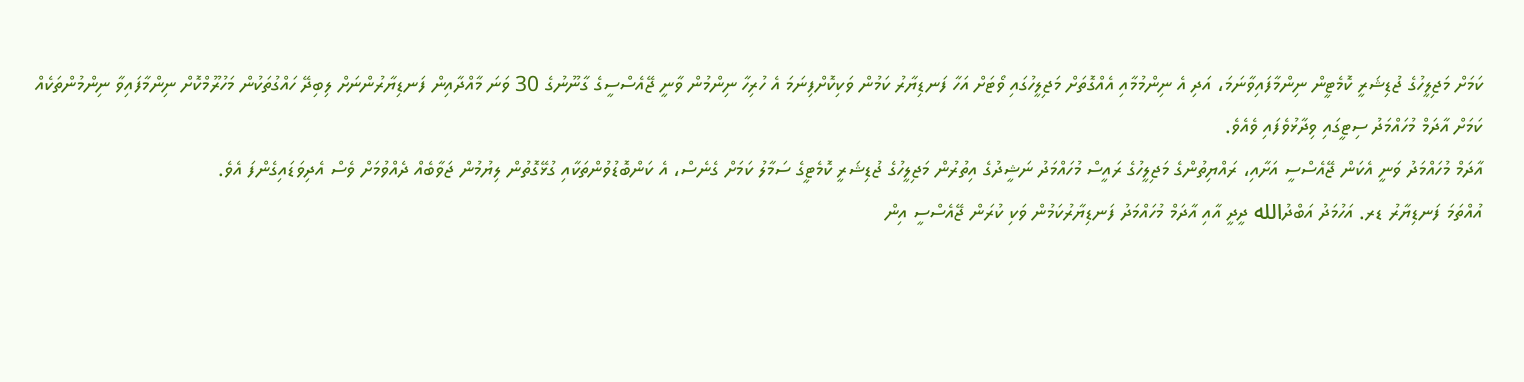ކަމަށް މަޖިލީހުގެ ޖުޑިޝަރީ ކޮމެޓީން ނިންމާފައިވާނަމަ، އަދި އެ ނިންމުމާއި އެއްގޮތަށް މަޖިލީހުގައި ވޯޓަށް އަހާ ފަނޑިޔާރު ކަމުން ވަކިކޮށްފިނަމަ އެ ހުރިހާ ނިންމުން ވާނީ ޖޭއެސްސީގެ ގާނޫނުގެ 30 ވަނަ މާއްދާއިން ފަނޑިޔާރުންނަށް ލިބިދޭ ހައްގުތަކުން މަހުރޫމްކޮށް ނިންމާފައިވާ ނިންމުންތަކެއް ކަމަށް އާދަމް މުހައްމަދު ސިޓީގައި ވިދާޅުވެފައި ވެއެވެ.
އާދަމް މުހައްމަދު ވަނީ އެކަން ޖޭއެސްސީ އަށާއި، ރައްޔިތުންގެ މަޖިލީހުގެ ރައީސް މުހައްމަދު ނަޝީދުގެ އިތުރުން މަޖިލީހުގެ ޖުޑިޝަރީ ކޮމެޓީގެ ސަމާލު ކަމަށް ގެނެސް، އެ ކަންބޮޑުވުންތަކާއި ގުޅޭގޮތުން ލިޔުމުން ޖަވާބެއް ދެއްވުމަށް ވެސް އެދިވަޑައިގެންފަ އެވެ.
އުއްތަމަ ފަނޑިޔާރު ޑރ. އަހުމަދު އަބްދުالله ދީދީ އާއި އާދަމް މުހައްމަދު ފަނޑިޔާރުކަމުން ވަކި ކުރަން ޖޭއެސްސީ އިން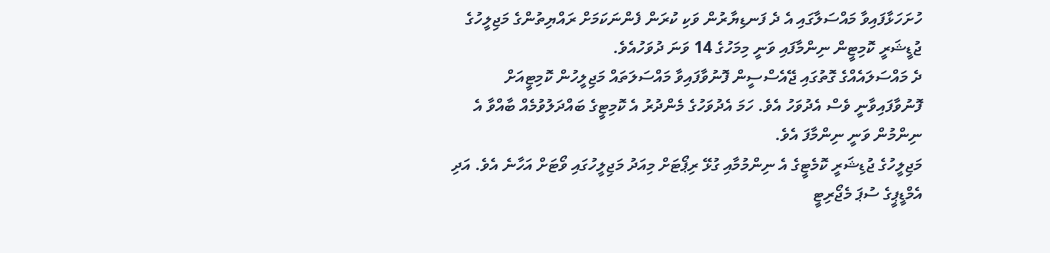ހުށަހަޅާފައިވާ މައްސަލާގައި އެ ދެ ފަނޑިޔާރުން ވަކި ކުރަން ފެންނަކަމަށް ރައްޔިތުންގެ މަޖިލީހުގެ ޖުޑީޝަރީ ކޮމިޓީން ނިންމާފައި ވަނީ މިމަހުގެ 14 ވަނަ ދުވަހުއެވެ.
ދެ މައްސަލައެއްގެ ގޮތުގައި ޖޭއެސްސީން ފޮނުވާފައިވާ މައްސަލަތައް މަޖިލީހުން ކޮމިޓީއަށް ފޮނުވާފައިވާނީ ވެސް އެދުވަހު އެވެ. ހަމަ އެދުވަހުގެ މެންދުރު އެ ކޮމިޓީގެ ބައްދަލުވުމެއް ބާއްވާ އެ ނިންމުން ވަނީ ނިންމާފަ އެވެ.
މަޖިލީހުގެ ޖުޑިޝަރީ ކޮމެޓީގެ އެ ނިންމުމާއި ގުޅޭ ރިޕޯޓަށް މިއަދު މަޖިލީހުގައި ވޯޓަށް އަހާނެ އެވެ. އަދި އެމްޑީޕީގެ ސުޕަ މެޖޯރިޓީ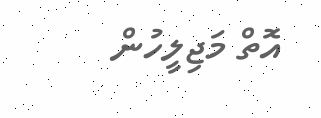އޮތް މަޖިލީހުން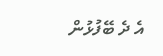އެ ދެ ބޭފުޅުން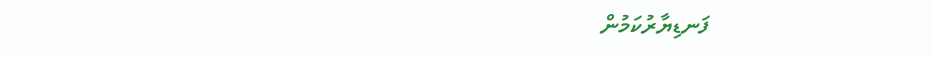ފަނޑިޔާރުކަމުން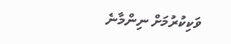ވަކިކުރުމަށް ނިންމާނެ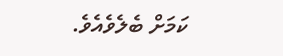ކަމަށް ބެލެވެއެވެ.